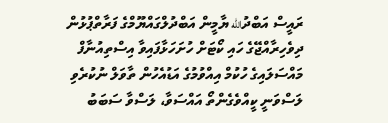ރައީސް އަބްދުالله ޔާމީން އަބްދުލްގައްޔޫމްގެ ފަރާތްޕުޅުން ދިވެހިރާއްޖޭގެ ހައި ކޯޓަށް ހުށަހަޅާފައިވާ އިސްތިއުނާފް މައްސަލައިގެ ހުކުމް އިއްވުމުގެ އަޑުއެހުން ތާވަލް ނުކުރެވި ލަސްވަނީ ކީއްވެގެންތޯ އައްސަވާ، ލަސްވާ ސަބަބު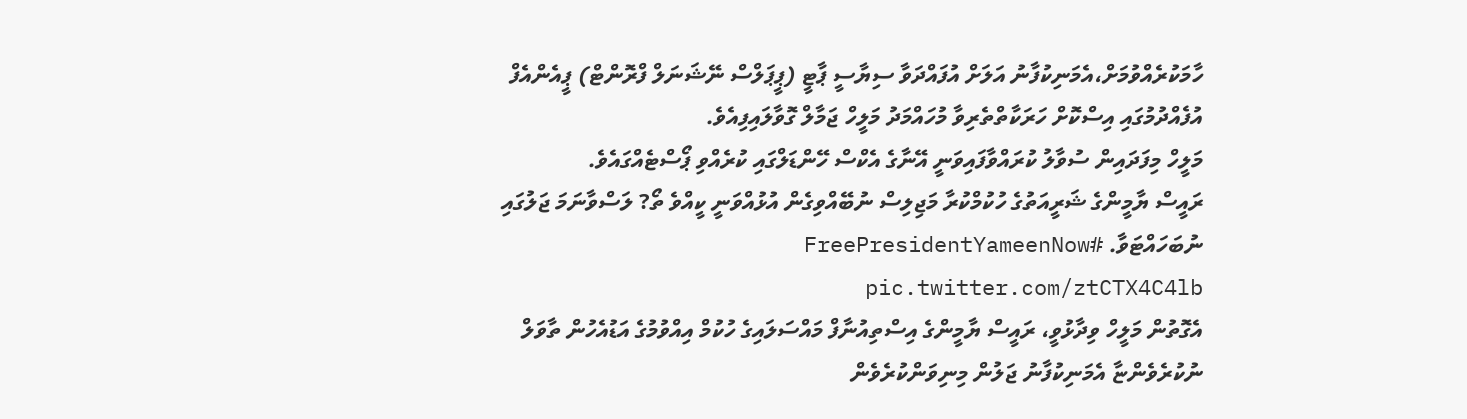ހާމަކުރެއްވުމަށް،އެމަނިކުފާނު އަލަށް އުފައްދަވާ ސިޔާސީ ޕާޓީ (ޕީޕަލްސް ނޭޝަނަލް ފްރޮންޓް) ޕީއެންއެފް އުފެއްދުމުގައި އިސްކޮށް ހަރަކާތްތެރިވާ މުހައްމަދު މަލީހް ޖަމާލް ގޮވާލައިފިއެވެ.
މަލީހް މިފަދައިން ސުވާލު ކުރައްވާފައިވަނީ އޭނާގެ އެކްސް ހޭންޑަލްގައި ކުރެއްވި ޕޯސްޓެއްގައެވެ.
ރައީސް ޔާމީންގެ ޝަރީއަތުގެ ހުކުމްކުރާ މަޖިލިސް ނުބޭއްވިގެން އުޅުއްވަނީ ކީއްވެ ތޯ? ލަސްވާނަމަ ޖަލުގައި ނުބަހައްޓަވާ. #FreePresidentYameenNow pic.twitter.com/ztCTX4C4lb
އެގޮތުން މަލީހް ވިދާޅުވީ، ރައީސް ޔާމީންގެ އިސްތިއުނާފް މައްސަލައިގެ ހުކުމް އިއްވުމުގެ އަޑުއެހުން ތާވަލް ނުކުރެވެންޏާ އެމަނިކުފާނު ޖަލުން މިނިވަންކުރެވެން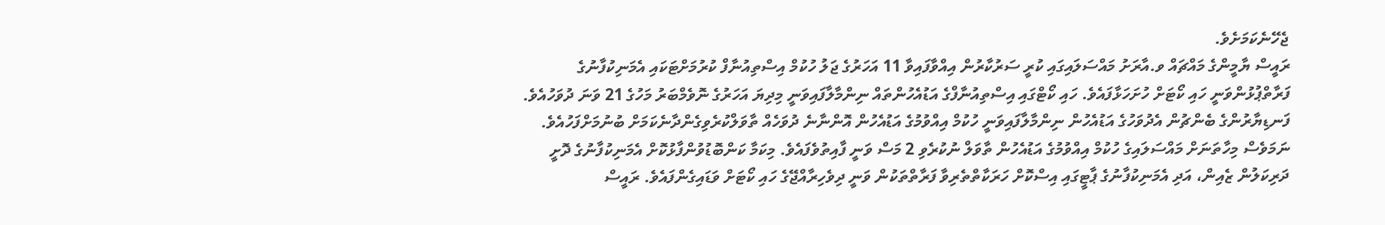ޖެހޭނެކަމަށެވެ.
ރައީސް ޔާމީންގެ މައްޗައް ވ.އާރަށު މައްސަލައިގައި ކުރީ ސަރުކާރުން އިއްވާފައިވާ 11 އަހަރުގެ ޖަލު ހުކުމް އިސްތިއުނާފް ކުރުމަށްޓަކައި އެމަނިކުފާނުގެ ފަރާތްޕުޅުންވަނީ ހައި ކޯޓަށް ހުށަހަޅާފައެވެ. ހައި ކޯޓްގައި އިސްތިއުނާފްގެ އަޑުއެހުންތައް ނިންމާލާފައިވަނީ މިދިޔަ އަހަރުގެ ނޮވެމްބަރު މަހުގެ 21 ވަނަ ދުވަހުއެވެ.
ފަނޑިޔާރުންގެ ބެންޗުން އެދުވަހުގެ އަޑުއެހުން ނިންމާލާފައިވަނީ ހުކުމް އިއްވުމުގެ އަޑުއެހުން އޮންނާނެ ދުވަހެއް ތާވަލްކުރެވިގެންދާނެކަމަށް ބުނުމަށްފަހުއެވެ.
ނަމަވެސް މިހާތަނަށް މައްސަލައިގެ ހުކުމް އިއްވުމުގެ އަޑުއެހުން ތާވަލް ނުކުރެވި 2 މަސް ވަނީ ފާއިތުވެފައެވެ. މިކަމާ ކަންބޮޑުވުންފާޅުކޮށް އެމަނިކުފާނުގެ ދޮށީ ދަރިކަލުން ޒެއިން، އަދި އެމަނިކުފާނުގެ ޕާޓީގައި އިސްކޮށް ހަރަކާތްތެރިވާ ފަރާތްތަކުން ވަނީ ދިވެހިރާއްޖޭގެ ހައި ކޯޓަށް ވަޑައިގެންފައެވެ. ރައީސް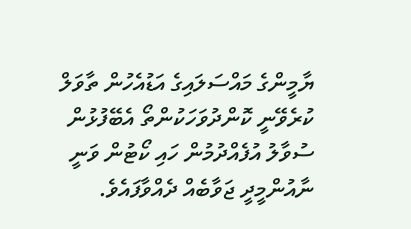ޔާމީންގެ މައްސަލައިގެ އަޑުއެހުން ތާވަލް ކުރެވޭނީ ކޮންދުވަހަކުންތޯ އެބޭފުޅުން ސުވާލު އުފެއްދުމުން ހައި ކޯޓުން ވަނީ ނާއުންމީދީ ޖަވާބެއް ދެއްވާފައެވެ.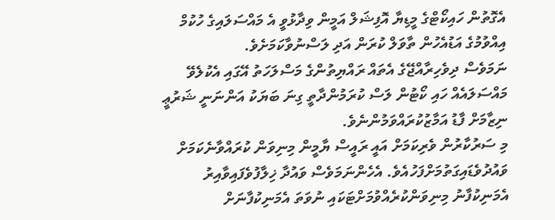އެގޮތުން ހައިކޯޓްގެ މީޑިޔާ އޮފިޝަލް އަމީން ވިދާޅުވީ އެ މައްސަލައިގެ ހުކުމް އިއްވުމުގެ އަޑުއެހުން ތާވަލް ކުރަން އަދި ލަސްނުވާކަމަށެވެ.
ނަމަވެސް ދިވެހިރާއްޖޭގެ އެތައް ރައްޔިތުންގެ މަސްލަހަތު އޭގައި އެކުލެވޭ މައްސަލައެއް ހައި ކޯޓުން ލަސް ކުރަމުންދާތީ ގިނަ ބަޔަކު އަންނަނީ ޝަރުޢީ ނިޒާމަށް ފާޑު އަމާޒުކުރައްވަމުންނެވެ.
މި ސަރުކާރުން ވެރިކަމަށް އައީ ރައީސް ޔާމީން މިނިވަން ކުރައްވާނެކަމަށް ވައުދުވެޑައިގަތުމަށްފަހުއެވެ. އެހެންނަމަވެސް ވައުދާ ޚިލާފުވެފައިވާއިރު އެމަނިކުފާނު މިނިވަންކުރެއްވުމަށްޓަކައި ނުވަތަ އެމަނިކުފާނަށް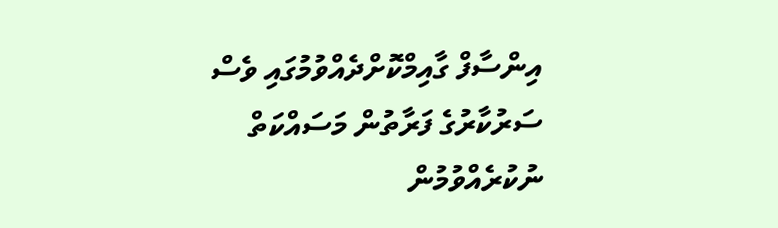އިންސާފް ގާއިމްކޮށްދެއްވުމުގައި ވެސް ސަރުކާރުގެ ފަރާތުން މަސައްކަތް ނުކުރެއްވުމުން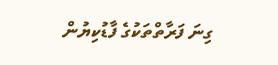ގިނަ ފަރާތްތަކުގެ ފާޑުކިޔުން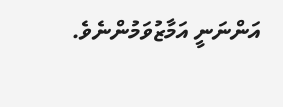އަންނަނީ އަމާޒުވަމުންނެވެ.